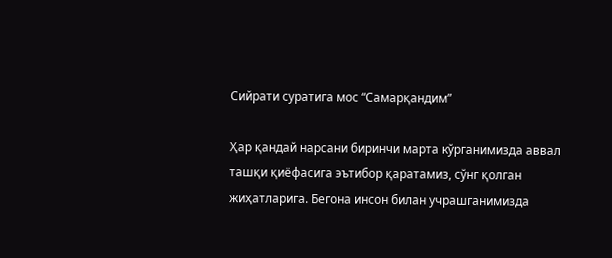Сийрати суратига мос “Самарқандим”

Ҳар қандай нарсани биринчи марта кўрганимизда аввал ташқи қиёфасига эътибор қаратамиз, сўнг қолган жиҳатларига. Бегона инсон билан учрашганимизда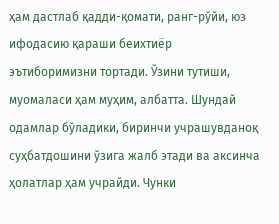ҳам дастлаб қадди-қомати, ранг-рўйи, юз ифодасию қараши беихтиёр эътиборимизни тортади. Ўзини тутиши, муомаласи ҳам муҳим, албатта. Шундай одамлар бўладики, биринчи учрашувданоқ суҳбатдошини ўзига жалб этади ва аксинча ҳолатлар ҳам учрайди. Чунки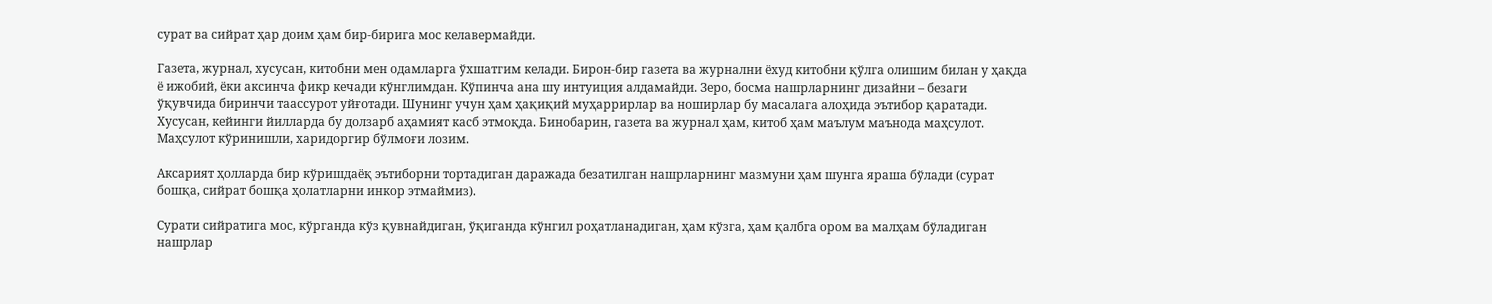сурат ва сийрат ҳар доим ҳам бир-бирига мос келавермайди.

Газета, журнал, хусусан, китобни мен одамларга ўхшатгим келади. Бирон-бир газета ва журнални ёхуд китобни қўлга олишим билан у ҳақда ё ижобий, ёки аксинча фикр кечади кўнглимдан. Кўпинча ана шу интуиция алдамайди. Зеро, босма нашрларнинг дизайни – безаги ўқувчида биринчи таассурот уйғотади. Шунинг учун ҳам ҳақиқий муҳаррирлар ва ноширлар бу масалага алоҳида эътибор қаратади. Хусусан, кейинги йилларда бу долзарб аҳамият касб этмоқда. Бинобарин, газета ва журнал ҳам, китоб ҳам маълум маънода маҳсулот. Маҳсулот кўринишли, харидоргир бўлмоғи лозим.

Аксарият ҳолларда бир кўришдаёқ эътиборни тортадиган даражада безатилган нашрларнинг мазмуни ҳам шунга яраша бўлади (сурат бошқа, сийрат бошқа ҳолатларни инкор этмаймиз).

Сурати сийратига мос, кўрганда кўз қувнайдиган, ўқиганда кўнгил роҳатланадиган, ҳам кўзга, ҳам қалбга ором ва малҳам бўладиган нашрлар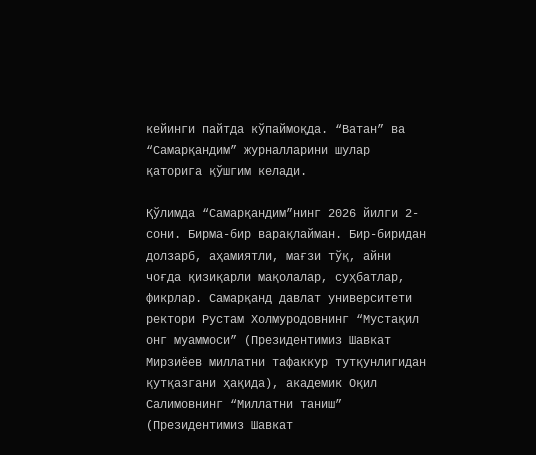кейинги пайтда кўпаймоқда. “Ватан” ва “Самарқандим” журналларини шулар қаторига қўшгим келади.

Қўлимда “Самарқандим”нинг 2026 йилги 2-сони. Бирма-бир варақлайман. Бир-биридан долзарб, аҳамиятли, мағзи тўқ, айни чоғда қизиқарли мақолалар, суҳбатлар, фикрлар. Самарқанд давлат университети ректори Рустам Холмуродовнинг “Мустақил онг муаммоси” (Президентимиз Шавкат Мирзиёев миллатни тафаккур тутқунлигидан қутқазгани ҳақида), академик Оқил Салимовнинг “Миллатни таниш” (Президентимиз Шавкат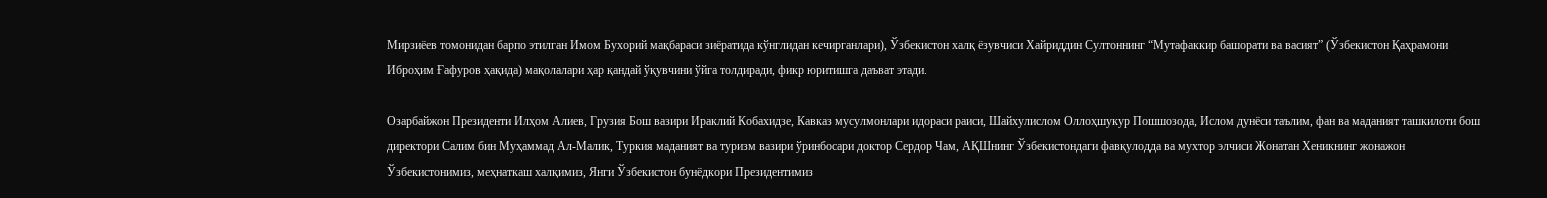Мирзиёев томонидан барпо этилган Имом Бухорий мақбараси зиёратида кўнглидан кечирганлари), Ўзбекистон халқ ёзувчиси Хайриддин Султоннинг “Мутафаккир башорати ва васият” (Ўзбекистон Қаҳрамони Иброҳим Ғафуров ҳақида) мақолалари ҳар қандай ўқувчини ўйга толдиради, фикр юритишга даъват этади.

Озарбайжон Президенти Илҳом Алиев, Грузия Бош вазири Ираклий Кобахидзе, Кавказ мусулмонлари идораси раиси, Шайхулислом Оллоҳшукур Пошшозода, Ислом дунёси таълим, фан ва маданият ташкилоти бош директори Салим бин Муҳаммад Ал-Малик, Туркия маданият ва туризм вазири ўринбосари доктор Сердор Чам, АҚШнинг Ўзбекистондаги фавқулодда ва мухтор элчиси Жонатан Хеникнинг жонажон Ўзбекистонимиз, меҳнаткаш халқимиз, Янги Ўзбекистон бунёдкори Президентимиз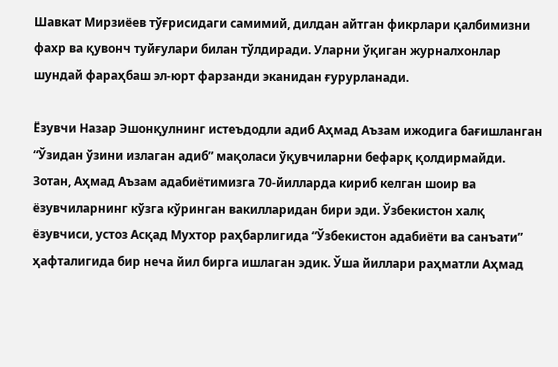Шавкат Мирзиёев тўғрисидаги самимий, дилдан айтган фикрлари қалбимизни фахр ва қувонч туйғулари билан тўлдиради. Уларни ўқиган журналхонлар шундай фараҳбаш эл-юрт фарзанди эканидан ғурурланади.

Ёзувчи Назар Эшонқулнинг истеъдодли адиб Аҳмад Аъзам ижодига бағишланган “Ўзидан ўзини излаган адиб” мақоласи ўқувчиларни бефарқ қолдирмайди. Зотан, Аҳмад Аъзам адабиётимизга 70-йилларда кириб келган шоир ва ёзувчиларнинг кўзга кўринган вакилларидан бири эди. Ўзбекистон халқ ёзувчиси, устоз Асқад Мухтор раҳбарлигида “Ўзбекистон адабиёти ва санъати” ҳафталигида бир неча йил бирга ишлаган эдик. Ўша йиллари раҳматли Аҳмад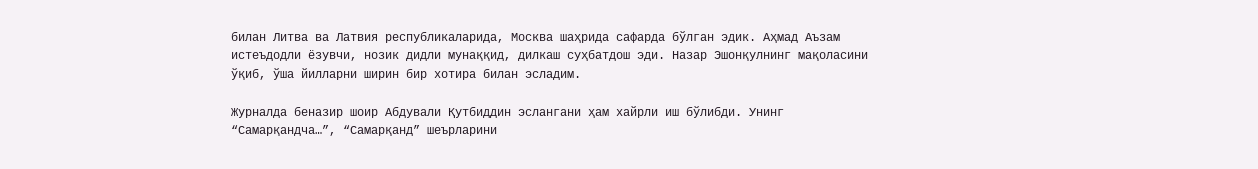билан Литва ва Латвия республикаларида, Москва шаҳрида сафарда бўлган эдик. Аҳмад Аъзам истеъдодли ёзувчи, нозик дидли мунаққид, дилкаш суҳбатдош эди. Назар Эшонқулнинг мақоласини ўқиб, ўша йилларни ширин бир хотира билан эсладим.

Журналда беназир шоир Абдували Қутбиддин эслангани ҳам хайрли иш бўлибди. Унинг “Самарқандча…”, “Самарқанд” шеърларини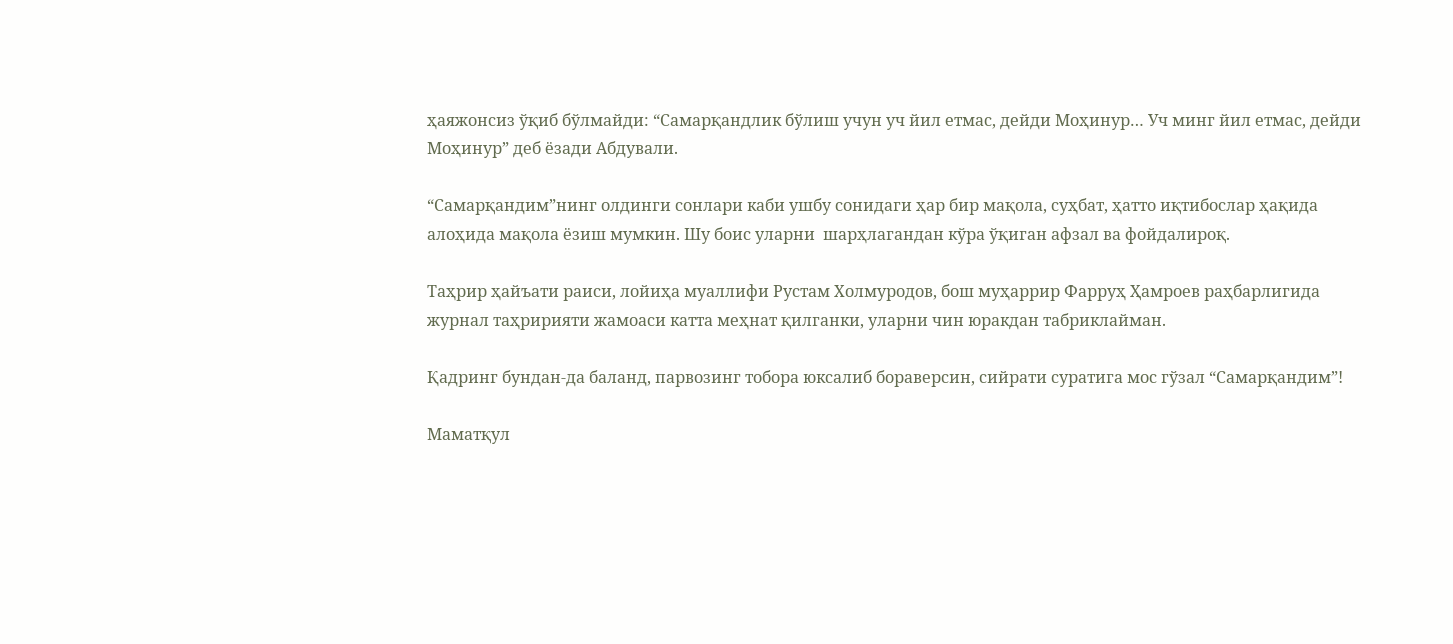ҳаяжонсиз ўқиб бўлмайди: “Самарқандлик бўлиш учун уч йил етмас, дейди Моҳинур… Уч минг йил етмас, дейди Моҳинур” деб ёзади Абдували.

“Самарқандим”нинг олдинги сонлари каби ушбу сонидаги ҳар бир мақола, суҳбат, ҳатто иқтибослар ҳақида алоҳида мақола ёзиш мумкин. Шу боис уларни  шарҳлагандан кўра ўқиган афзал ва фойдалироқ.

Таҳрир ҳайъати раиси, лойиҳа муаллифи Рустам Холмуродов, бош муҳаррир Фарруҳ Ҳамроев раҳбарлигида журнал таҳририяти жамоаси катта меҳнат қилганки, уларни чин юракдан табриклайман.

Қадринг бундан-да баланд, парвозинг тобора юксалиб бораверсин, сийрати суратига мос гўзал “Самарқандим”!

Маматқул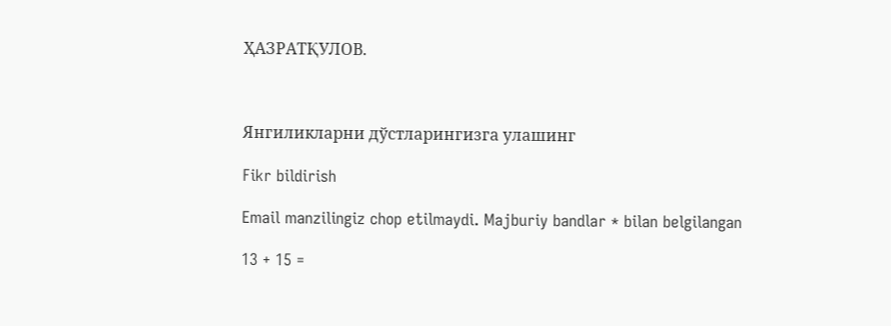ҲАЗРАТҚУЛОВ.



Янгиликларни дўстларингизга улашинг

Fikr bildirish

Email manzilingiz chop etilmaydi. Majburiy bandlar * bilan belgilangan

13 + 15 =